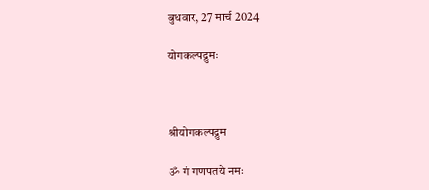बुधवार, 27 मार्च 2024

योगकल्पद्रुमः



श्रीयोगकल्पद्रुम

ॐ गं गणपतये नमः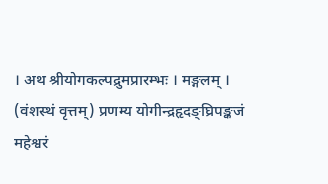। अथ श्रीयोगकल्पद्रुमप्रारम्भः । मङ्गलम् । (वंशस्थं वृत्तम्) प्रणम्य योगीन्द्रहृदङ्घ्रिपङ्कजं महेश्वरं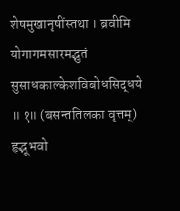शेषमुखानृषींस्तथा । ब्रवीमि योगागमसारमद्भुतं सुसाधकाल्केशविबोधसिद्धये ॥ १॥ (बसन्ततिलका वृत्तम्) हृद्भूभवो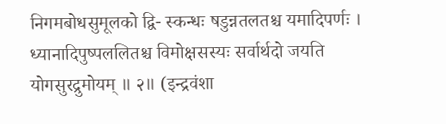निगमबोधसुमूलको द्वि- स्कन्धः षडुन्नतलतश्च यमादिपर्णः । ध्यानादिपुष्पललितश्च विमोक्षसस्यः सर्वार्थदो जयति योगसुरद्रुमोयम् ॥ २॥ (इन्द्रवंशा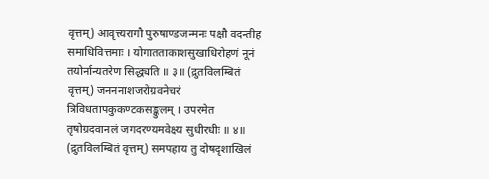वृत्तम्) आवृत्त्यरागौ पुरुषाण्डजन्मनः पक्षौ वदन्तीह समाधिवित्तमाः । योगातताकाशसुखाधिरोहणं नूनं तयोर्नान्यतरेण सिद्ध्यति ॥ ३॥ (द्रुतविलम्बितं वृत्तम्) जनननाशजरोग्रवनेचरं त्रिविधतापकुकण्टकसङ्कुलम् । उपरमेत तृषोग्रदवानलं जगदरण्यमवेक्ष्य सुधीरधीः ॥ ४॥ (द्रुतविलम्बितं वृत्तम्) समपहाय तु दोषदृशाखिलं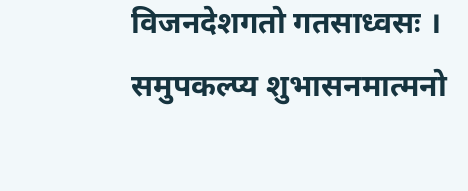विजनदेशगतो गतसाध्वसः । समुपकल्प्य शुभासनमात्मनो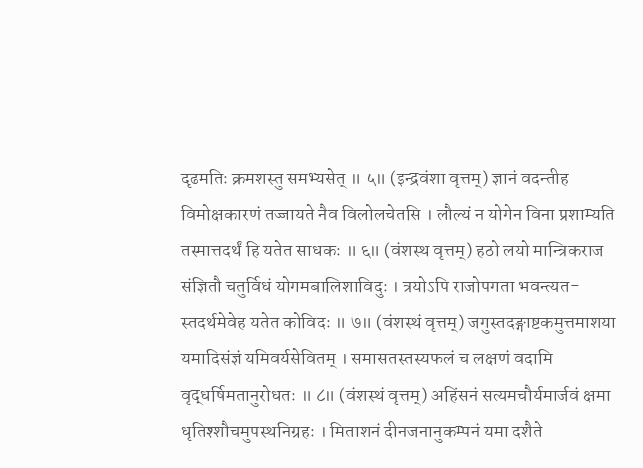दृढमतिः क्रमशस्तु समभ्यसेत् ॥ ५॥ (इन्द्रवंशा वृत्तम्) ज्ञानं वदन्तीह विमोक्षकारणं तज्जायते नैव विलोलचेतसि । लौल्यं न योगेन विना प्रशाम्यति तस्मात्तदर्थं हि यतेत साधकः ॥ ६॥ (वंशस्थ वृत्तम्) हठो लयो मान्त्रिकराज संज्ञितौ चतुर्विधं योगमबालिशाविदुः । त्रयोऽपि राजोपगता भवन्त्यत- स्तदर्थमेवेह यतेत कोविदः ॥ ७॥ (वंशस्थं वृत्तम्) जगुस्तदङ्गाष्टकमुत्तमाशया यमादिसंज्ञं यमिवर्यसेवितम् । समासतस्तस्यफलं च लक्षणं वदामि वृद्धर्षिमतानुरोधतः ॥ ८॥ (वंशस्थं वृत्तम्) अहिंसनं सत्यमचौर्यमार्जवं क्षमा धृतिश्शौचमुपस्थनिग्रहः । मिताशनं दीनजनानुकम्पनं यमा दशैते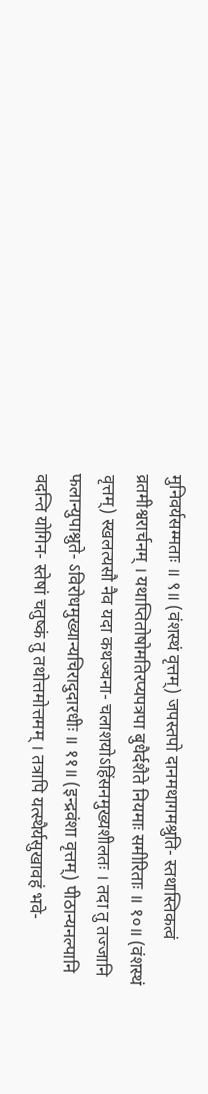मुनिवर्यसम्मताः ॥ ९॥ (वंशस्थं वृत्तम्) जपस्तपो दानमथागमश्रुति- स्तथास्तिकत्वं व्रतमीश्वरार्चनम् । यथाप्तितोषोमतिरप्यपत्रपा बुधैर्दशैते नियमाः समीरिताः ॥ १०॥ (वंशस्थं वृत्तम्) स्खलत्यसौ नैव यदा कथञ्चना- चलाशयोऽहिंसनमुख्यशीलतः । तदा तु तज्जानि फलान्युपाश्नुते- ऽविरोधमुख्यान्यचिरादुदारधीः ॥ ११॥ (इन्द्रवंशा वृत्तम्) पीठान्यनल्पानि वदन्ति योगिन- स्तेषां चतुष्कं तु तथोत्तमोत्तमम् । तत्रापि यत्स्थैर्यसुखावहं भवे-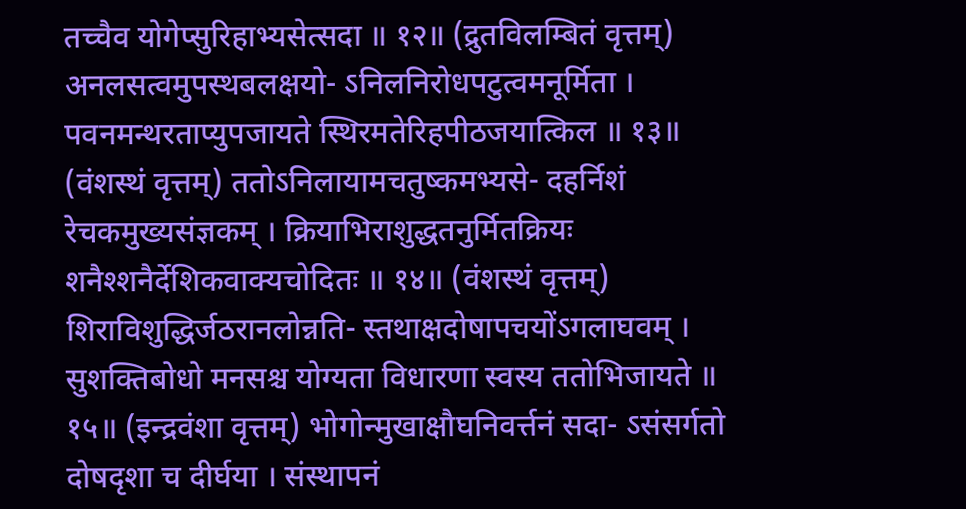तच्चैव योगेप्सुरिहाभ्यसेत्सदा ॥ १२॥ (द्रुतविलम्बितं वृत्तम्) अनलसत्वमुपस्थबलक्षयो- ऽनिलनिरोधपटुत्वमनूर्मिता । पवनमन्थरताप्युपजायते स्थिरमतेरिहपीठजयात्किल ॥ १३॥ (वंशस्थं वृत्तम्) ततोऽनिलायामचतुष्कमभ्यसे- दहर्निशं रेचकमुख्यसंज्ञकम् । क्रियाभिराशुद्धतनुर्मितक्रियः शनैश्शनैर्देशिकवाक्यचोदितः ॥ १४॥ (वंशस्थं वृत्तम्) शिराविशुद्धिर्जठरानलोन्नति- स्तथाक्षदोषापचयोंऽगलाघवम् । सुशक्तिबोधो मनसश्च योग्यता विधारणा स्वस्य ततोभिजायते ॥ १५॥ (इन्द्रवंशा वृत्तम्) भोगोन्मुखाक्षौघनिवर्त्तनं सदा- ऽसंसर्गतो दोषदृशा च दीर्घया । संस्थापनं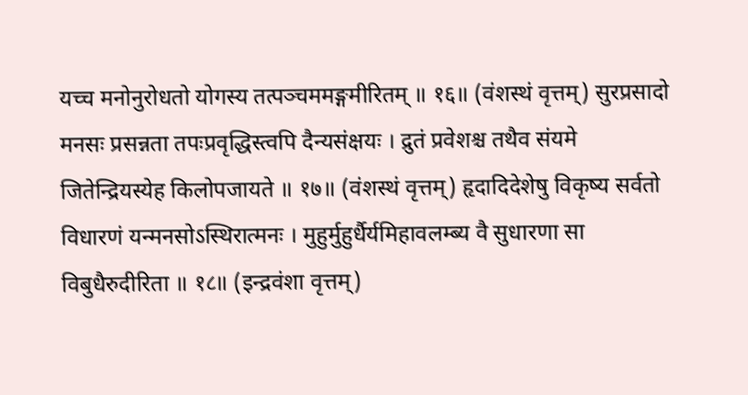यच्च मनोनुरोधतो योगस्य तत्पञ्चममङ्गमीरितम् ॥ १६॥ (वंशस्थं वृत्तम्) सुरप्रसादो मनसः प्रसन्नता तपःप्रवृद्धिस्त्वपि दैन्यसंक्षयः । द्रुतं प्रवेशश्च तथैव संयमे जितेन्द्रियस्येह किलोपजायते ॥ १७॥ (वंशस्थं वृत्तम्) हृदादिदेशेषु विकृष्य सर्वतो विधारणं यन्मनसोऽस्थिरात्मनः । मुहुर्मुहुर्धैर्यमिहावलम्ब्य वै सुधारणा सा विबुधैरुदीरिता ॥ १८॥ (इन्द्रवंशा वृत्तम्)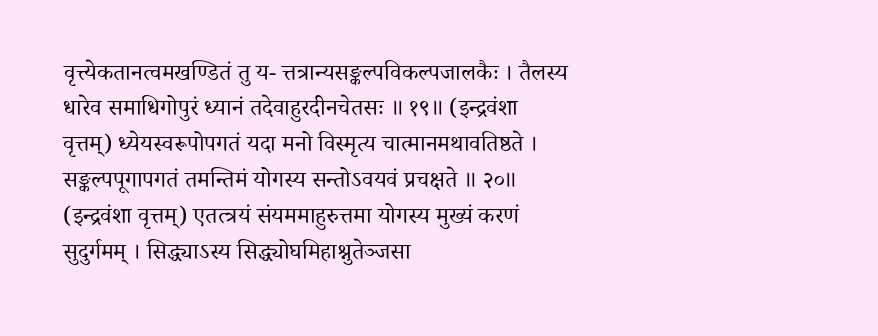वृत्त्येकतानत्वमखण्डितं तु य- त्तत्रान्यसङ्कल्पविकल्पजालकैः । तैलस्य धारेव समाधिगोपुरं ध्यानं तदेवाहुरदीनचेतसः ॥ १९॥ (इन्द्रवंशा वृत्तम्) ध्येयस्वरूपोपगतं यदा मनो विस्मृत्य चात्मानमथावतिष्ठते । सङ्कल्पपूगापगतं तमन्तिमं योगस्य सन्तोऽवयवं प्रचक्षते ॥ २०॥ (इन्द्रवंशा वृत्तम्) एतत्त्रयं संयममाहुरुत्तमा योगस्य मुख्यं करणं सुदुर्गमम् । सिद्ध्याऽस्य सिद्ध्योघमिहाश्नुतेञ्जसा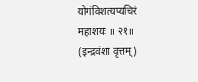योगंविशत्यप्यचिरं महाशयः ॥ २१॥ (इन्द्रवंशा वृत्तम्)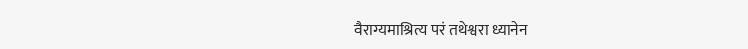वैराग्यमाश्रित्य परं तथेश्वरा ध्यानेन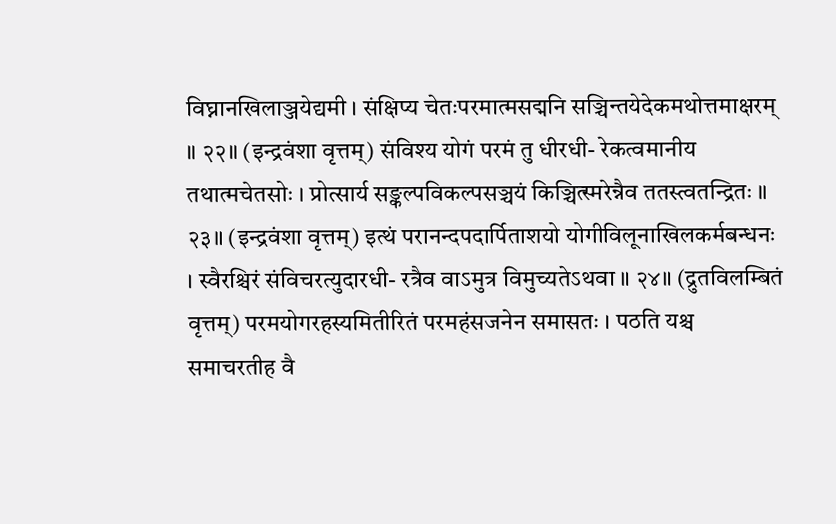विघ्नानखिलाञ्जयेद्यमी । संक्षिप्य चेतःपरमात्मसद्मनि सञ्चिन्तयेदेकमथोत्तमाक्षरम् ॥ २२॥ (इन्द्रवंशा वृत्तम्) संविश्य योगं परमं तु धीरधी- रेकत्वमानीय तथात्मचेतसोः । प्रोत्सार्य सङ्कल्पविकल्पसञ्चयं किञ्चित्स्मरेन्नैव ततस्त्वतन्द्रितः ॥ २३॥ (इन्द्रवंशा वृत्तम्) इत्थं परानन्दपदार्पिताशयो योगीविलूनाखिलकर्मबन्धनः । स्वैरश्चिरं संविचरत्युदारधी- रत्रैव वाऽमुत्र विमुच्यतेऽथवा ॥ २४॥ (द्रुतविलम्बितं वृत्तम्) परमयोगरहस्यमितीरितं परमहंसजनेन समासतः । पठति यश्च समाचरतीह वै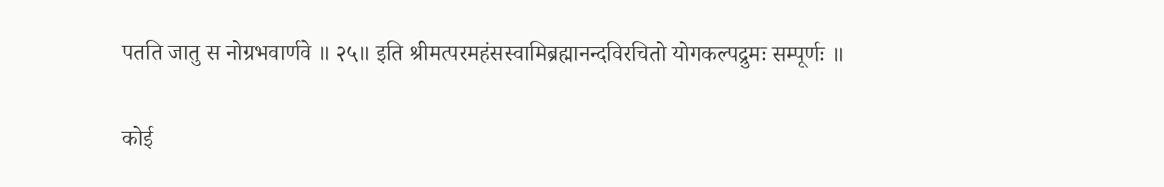पतति जातु स नोग्रभवार्णवे ॥ २५॥ इति श्रीमत्परमहंसस्वामिब्रह्मानन्दविरचितो योगकल्पद्रुमः सम्पूर्णः ॥

कोई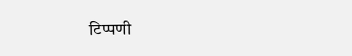टिप्पणी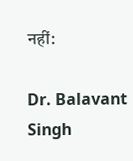नहीं:

Dr. Balavant Singh